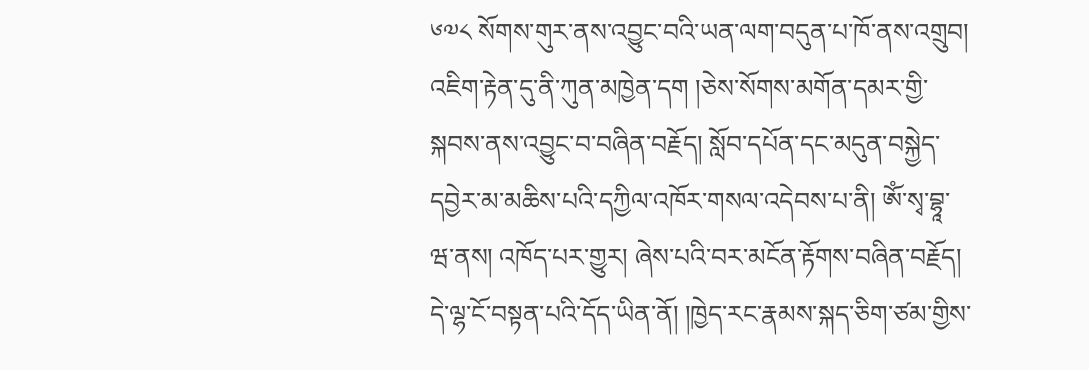༦༧༨ སོགས་གུར་ནས་འབྱུང་བའི་ཡན་ལག་བདུན་པ་ཁོ་ནས་འགྲུབ། འཇིག་རྟེན་དུ་ནི་ཀུན་མཁྱེན་དག །ཅེས་སོགས་མགོན་དམར་གྱི་སྐབས་ནས་འབྱུང་བ་བཞིན་བརྗོད། སློབ་དཔོན་དང་མདུན་བསྐྱེད་དབྱེར་མ་མཆིས་པའི་དཀྱིལ་འཁོར་གསལ་འདེབས་པ་ནི། ༀ་སྭ་བྷཱ་ཝ་ནས། འཁོད་པར་གྱུར། ཞེས་པའི་བར་མངོན་རྟོགས་བཞིན་བརྗོད། དེ་ལྷ་ངོ་བསྟན་པའི་དོད་ཡིན་ནོ། །ཁྱེད་རང་རྣམས་སྐད་ཅིག་ཙམ་གྱིས་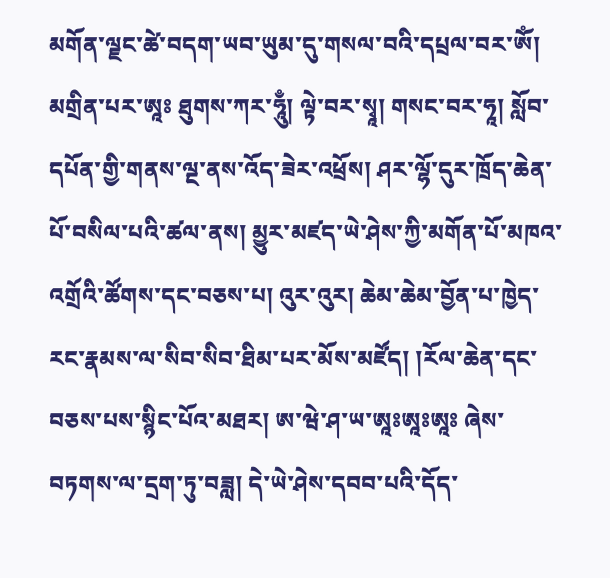མགོན་ལྗང་ཚེ་བདག་ཡབ་ཡུམ་དུ་གསལ་བའི་དཔྲལ་བར་ༀ། མགྲིན་པར་ཨཱཿ ཐུགས་ཀར་ཧཱུྃ། ལྟེ་བར་སྭཱ། གསང་བར་ཧཱ། སློབ་དཔོན་གྱི་གནས་ལྔ་ནས་འོད་ཟེར་འཕྲོས། ཤར་ལྷོ་དུར་ཁྲོད་ཆེན་པོ་བསིལ་པའི་ཚལ་ནས། མྱུར་མཛད་ཡེ་ཤེས་ཀྱི་མགོན་པོ་མཁའ་འགྲོའི་ཚོགས་དང་བཅས་པ། འུར་འུར། ཆེམ་ཆེམ་བྱོན་པ་ཁྱེད་རང་རྣམས་ལ་སིབ་སིབ་ཐིམ་པར་མོས་མཛོད། །རོལ་ཆེན་དང་བཅས་པས་སྙིང་པོའ་མཐར། ཨ་ཝེ་ཤ་ཡ་ཨཱཿཨཱཿཨཱཿ ཞེས་བཏགས་ལ་དྲག་ཏུ་བཟླ། དེ་ཡེ་ཤེས་དབབ་པའི་དོད་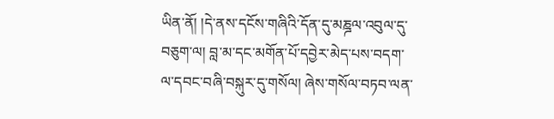ཡིན་ནོ། །དེ་ནས་དངོས་གཞིའི་དོན་དུ་མཎྜལ་འབུལ་དུ་བཅུག་ལ། བླ་མ་དང་མགོན་པོ་དབྱེར་མེད་པས་བདག་ལ་དབང་བཞི་བསྐུར་དུ་གསོལ། ཞེས་གསོལ་བཏབ་ལན་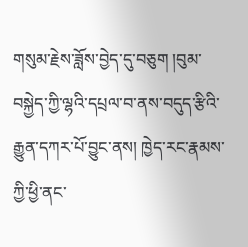གསུམ་རྗེས་ཟློས་བྱེད་དུ་བཅུག །བུམ་བསྐྱེད་ཀྱི་ལྷའི་དཔྲལ་བ་ནས་བདུད་རྩིའི་རྒྱུན་དཀར་པོ་བྱུང་ནས། ཁྱེད་རང་རྣམས་ཀྱི་ཕྱི་ནང་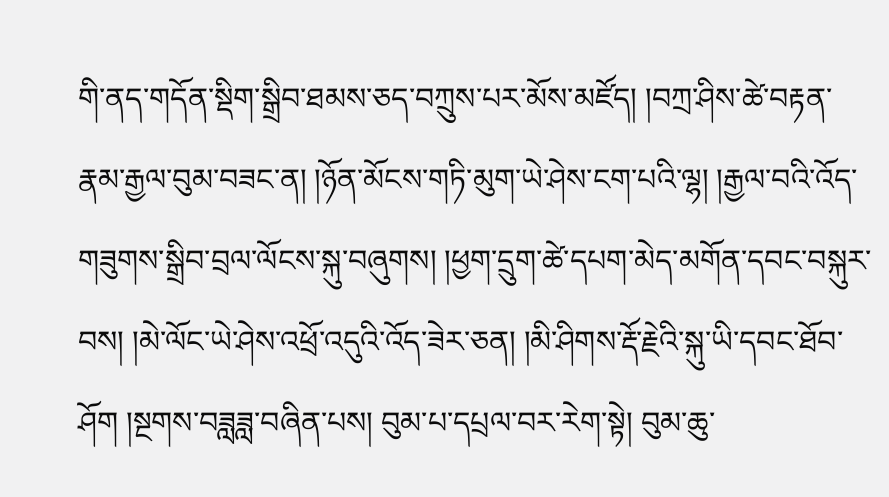གི་ནད་གདོན་སྡིག་སྒྲིབ་ཐམས་ཅད་བཀྲུས་པར་མོས་མཛོད། །བཀྲ་ཤིས་ཚེ་བརྟན་རྣམ་རྒྱལ་བུམ་བཟང་ན། །ཉོན་མོངས་གཏི་མུག་ཡེ་ཤེས་ངག་པའི་ལྷ། །རྒྱལ་བའི་འོད་གཟུགས་སྒྲིབ་བྲལ་ལོངས་སྐུ་བཞུགས། །ཕྱག་དྲུག་ཚེ་དཔག་མེད་མགོན་དབང་བསྐུར་བས། །མེ་ལོང་ཡེ་ཤེས་འཕྲོ་འདུའི་འོད་ཟེར་ཅན། །མི་ཤིགས་རྡོ་རྗེའི་སྐུ་ཡི་དབང་ཐོབ་ཤོག །སྔགས་བཟླཟླ་བཞིན་པས། བུམ་པ་དཔྲལ་བར་རེག་སྟེ། བུམ་ཆུ་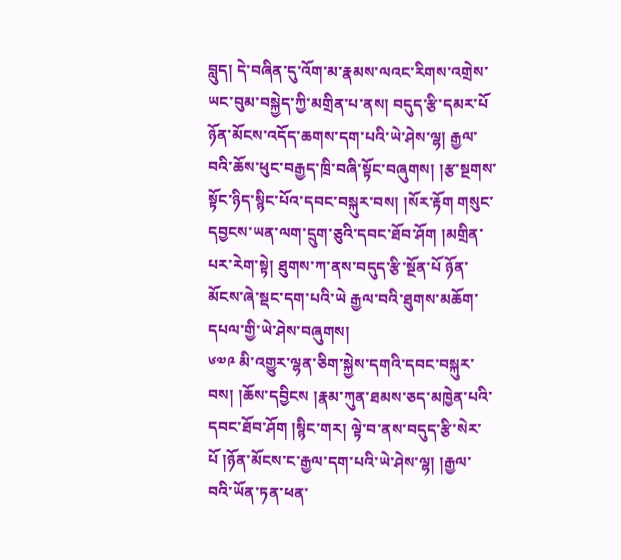བླུད། དེ་བཞིན་དུ་འོག་མ་རྣམས་ལའང་རིགས་འགྲེས་ཡང་བུམ་བསྐྱེད་ཀྱི་མགྲིན་པ་ནས། བདུད་རྩི་དམར་པོ ཉོན་མོངས་འདོད་ཆགས་དག་པའི་ཡེ་ཤེས་ལྷ། རྒྱལ་བའི་ཆོས་ཕུང་བརྒྱད་ཁྲི་བཞི་སྟོང་བཞུགས། །རྩ་སྔགས་སྟོང་ཉིད་སྙིང་པོའ་དབང་བསྐུར་བས། །སོར་རྟོག གསུང་དབྱངས་ཡན་ལག་དྲུག་ཅུའི་དབང་ཐོབ་ཤོག །མགྲིན་པར་རེག་སྟེ། ཐུགས་ཀ་ནས་བདུད་རྩི་སྔོན་པོ ཉོན་མོངས་ཞེ་སྡང་དག་པའི་ཡེ རྒྱལ་བའི་ཐུགས་མཆོག་དཔལ་གྱི་ཡེ་ཤེས་བཞུགས།
༦༧༩ མི་འགྱུར་ལྷན་ཅིག་སྐྱེས་དགའི་དབང་བསྐུར་བས། །ཆོས་དབྱིངས །རྣམ་ཀུན་ཐམས་ཅད་མཁྱེན་པའི་དབང་ཐོབ་ཤོག །སྙིང་གར། ལྟེ་བ་ནས་བདུད་རྩི་སེར་པོ །ཉོན་མོངས་ང་རྒྱལ་དག་པའི་ཡེ་ཤེས་ལྷ། །རྒྱལ་བའི་ཡོན་ཏན་ཕན་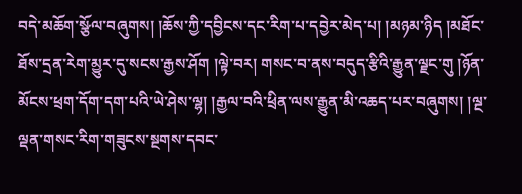བདེ་མཆོག་སྩོལ་བཞུགས། །ཆོས་ཀྱི་དབྱིངས་དང་རིག་པ་དབྱེར་མེད་པ། །མཉམ་ཉིད །མཐོང་ཐོས་དྲན་རེག་མྱུར་དུ་སངས་རྒྱས་ཤོག །ལྟེ་བར། གསང་བ་ནས་བདུད་རྩིའི་རྒྱུན་ལྗང་གུ །ཉོན་མོངས་ཕྲག་དོག་དག་པའི་ཡེ་ཤེས་ལྷ། །རྒྱལ་བའི་ཕྲིན་ལས་རྒྱུན་མི་འཆད་པར་བཞུགས། །ལྔ་ལྡན་གསང་རིག་གཟུངས་སྔགས་དབང་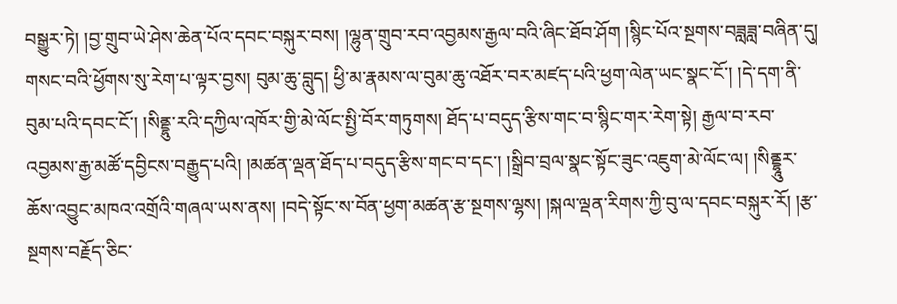བསྒྱུར་ཏེ། །བྱ་གྲུབ་ཡེ་ཤེས་ཆེན་པོའ་དབང་བསྐུར་བས། །ལྷུན་གྲུབ་རབ་འབྱམས་རྒྱལ་བའི་ཞིང་ཐོབ་ཤོག །སྙིང་པོའ་སྔགས་བཟླཟླ་བཞིན་དུ། གསང་བའི་ཕྱོགས་སུ་རེག་པ་ལྟར་བྱས། བུམ་ཆུ་བླུད། ཕྱི་མ་རྣམས་ལ་བུམ་ཆུ་འཐོར་བར་མཛད་པའི་ཕྱག་ལེན་ཡང་སྣང་ངོ་། །དེ་དག་ནི་བུམ་པའི་དབང་ངོ་། །སིནྡྷུ་རའི་དཀྱིལ་འཁོར་གྱི་མེ་ལོང་སྤྱི་བོར་གཏུགས། ཐོད་པ་བདུད་རྩིས་གང་བ་སྙིང་གར་རེག་སྟེ། རྒྱལ་བ་རབ་འབྱམས་རྒྱ་མཚོ་དབྱིངས་བརྒྱུད་པའི། །མཚན་ལྡན་ཐོད་པ་བདུད་རྩིས་གང་བ་དང་། །སྒྲིབ་བྲལ་སྣང་སྟོང་ཟུང་འཇུག་མེ་ལོང་ལ། །སིནྡྷཱུར་ཆོས་འབྱུང་མཁའ་འགྲོའི་གཞལ་ཡས་ནས། །བདེ་སྟོང་ས་བོན་ཕྱག་མཚན་རྩ་སྔགས་ལྷས། །སྐལ་ལྡན་རིགས་ཀྱི་བུ་ལ་དབང་བསྐུར་རོ། །རྩ་སྔགས་བརྗོད་ཅིང་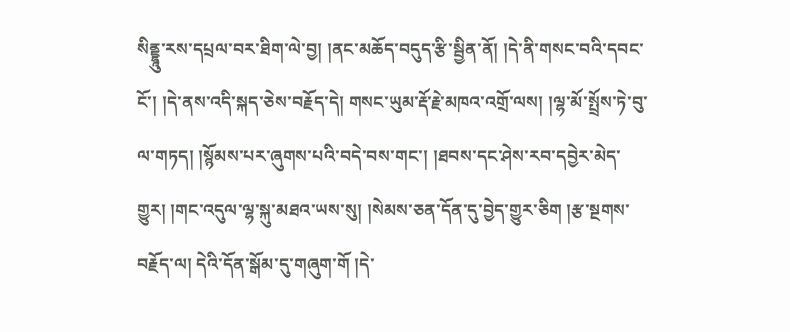སིནྡྷཱུ་རས་དཔྲལ་བར་ཐིག་ལེ་བྱ། །ནང་མཆོད་བདུད་རྩི་སྦྱིན་ནོ། །དེ་ནི་གསང་བའི་དབང་ངོ་། །དེ་ནས་འདི་སྐད་ཅེས་བརྗོད་དེ། གསང་ཡུམ་རྡོ་རྗེ་མཁའ་འགྲོ་ལས། །ལྷ་མོ་སྤྲོས་ཏེ་བུ་ལ་གཏད། །སྙོམས་པར་ཞུགས་པའི་བདེ་བས་གང་། །ཐབས་དང་ཤེས་རབ་དབྱེར་མེད་གྱུར། །གང་འདུལ་ལྷ་སྐུ་མཐའ་ཡས་སུ། །སེམས་ཅན་དོན་དུ་བྱེད་གྱུར་ཅིག །རྩ་སྔགས་བརྗོད་ལ། དེའི་དོན་སྒོམ་དུ་གཞུག་གོ །དེ་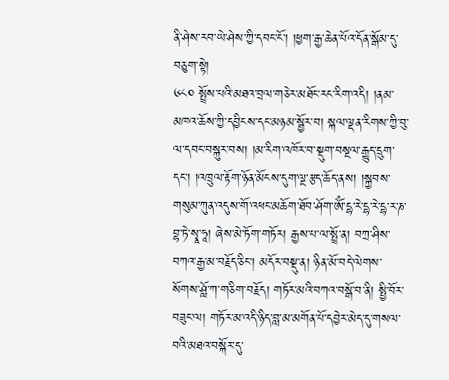ནི་ཤེས་རབ་ཡེ་ཤེས་ཀྱི་དབང་ངོ་། །ཕྱག་རྒྱ་ཆེན་པོའ་དོན་སྒོམ་དུ་བཅུག་སྟེ།
༦༨༠ སྤྲོས་པའི་མཐའ་བྲལ་གཅེར་མཐོང་རང་རིག་འདི། །ནམ་མཁའ་ཆོས་ཀྱི་དབྱིངས་དང་མཉམ་སྦྱོར་བ། སྐལ་ལྡན་རིགས་ཀྱི་བུ་ལ་དབང་བསྐུར་བས། །མ་རིག་འཁོར་བ་སྡུག་བསྔལ་རྒྱུད་དྲུག་དང་། །འཁྲུལ་རྟོག་ཉོན་མོངས་དུག་ལྔ་རྩད་ཆོད་ནས། །སྐྱབས་གསུམ་ཀུན་འདུས་གོ་འཕང་མཆོག་ཐོབ་ཤོག་ༀ་དྷ་རེ་དྷ་རེ་དྷ་ར་ཎ་བྷ་ཏེ་སྭཱ་ཧཱ། ཞེས་མེ་ཏོག་གཏོར། རྒྱས་པ་ལ་སྤྲོ་ན། བཀྲ་ཤིས་བཀའ་རྒྱ་མ་བརྗོད་ཅིང་། མདོར་བསྡུ་ན། ཉིན་མོ་བདེ་ལེགས་སོགས་ཤློ་ཀ་གཅིག་བརྗོད། གཏོར་མའི་བཀའ་བསྒོ་བ་ནི། སྤྱི་བོར་བཟུང་ལ། གཏོར་མ་འདི་ཉིད་བླ་མ་མགོན་པོ་དབྱེར་མེད་དུ་གསལ་བའི་མཐའ་བསྐོར་དུ་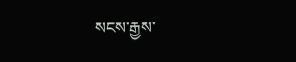སངས་རྒྱས་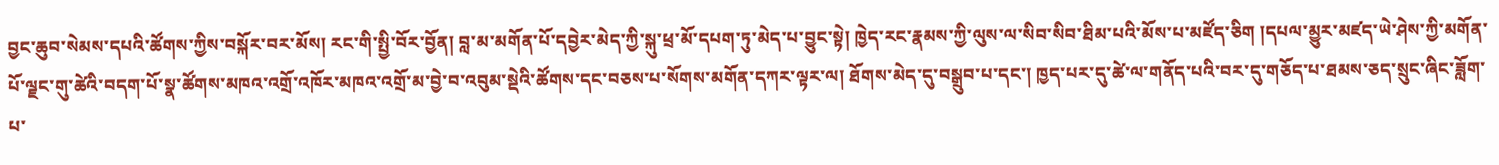བྱང་ཆུབ་སེམས་དཔའི་ཚོགས་ཀྱིས་བསྐོར་བར་མོས། རང་གི་སྤྱི་བོར་བྱོན། བླ་མ་མགོན་པོ་དབྱེར་མེད་ཀྱི་སྐུ་ཕྲ་མོ་དཔག་ཏུ་མེད་པ་བྱུང་སྟེ། ཁྱེད་རང་རྣམས་ཀྱི་ལུས་ལ་སིབ་སིབ་ཐིམ་པའི་མོས་པ་མཛོད་ཅིག །དཔལ་མྱུར་མཛད་ཡེ་ཤེས་ཀྱི་མགོན་པོ་ལྗང་གུ་ཚེའི་བདག་པོ་སྣ་ཚོགས་མཁའ་འགྲོ་འཁོར་མཁའ་འགྲོ་མ་བྱེ་བ་འབུམ་སྡེའི་ཚོགས་དང་བཅས་པ་སོགས་མགོན་དཀར་ལྟར་ལ། ཐོགས་མེད་དུ་བསྒྲུབ་པ་དང་། ཁྱད་པར་དུ་ཚེ་ལ་གནོད་པའི་བར་དུ་གཅོད་པ་ཐམས་ཅད་སྲུང་ཞིང་ཟློག་པ་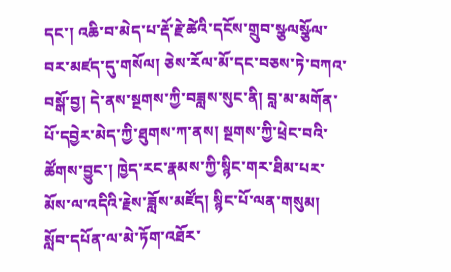དང་། འཆི་བ་མེད་པ་རྡོ་རྗེ་ཚེའི་དངོས་གྲུབ་སྩལསྩོལ་བར་མཛད་དུ་གསོལ། ཅེས་རོལ་མོ་དང་བཅས་ཏེ་བཀའ་བསྒོ་བྱ། དེ་ནས་སྔགས་ཀྱི་བཟླས་སུང་ནི། བླ་མ་མགོན་པོ་དབྱེར་མེད་ཀྱི་ཐུགས་ཀ་ནས། སྔགས་ཀྱི་ཕྲེང་བའི་ཚོགས་བྱུང་། ཁྱེད་རང་རྣམས་ཀྱི་སྙིང་གར་ཐིམ་པར་མོས་ལ་འདིའི་རྗེས་ཟློས་མཛོད། སྙིང་པོ་ལན་གསུམ། སློབ་དཔོན་ལ་མེ་ཏོག་འཐོར་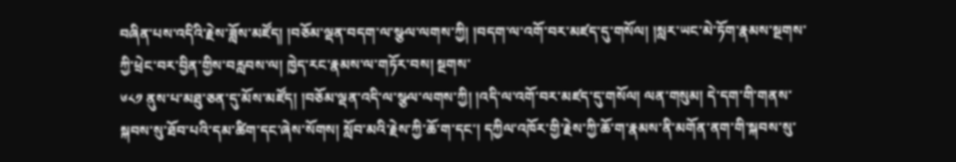བཞིན་པས་འདིའི་རྗེས་ཟློས་མཛོད། །བཅོམ་ལྡན་བདག་ལ་སྩལ་ལགས་ཀྱི། །བདག་ལ་འགོ་བར་མཛད་དུ་གསོལ། །སླར་ཡང་མེ་ཏོག་རྣམས་སྔགས་ཀྱི་ཕྲེང་བར་བྱིན་གྱིས་བརླབས་ལ། ཁྱེད་རང་རྣམས་ལ་གཏོར་བས། སྔགས་
༦༨༡ ནུས་པ་མཐུ་ཅན་དུ་མོས་མཛོད། །བཅོམ་ལྡན་འདི་ལ་སྩལ་ལགས་ཀྱི། །འདི་ལ་འགོ་བར་མཛད་དུ་གསོལ། ལན་གསུམ། དེ་དག་གི་གནས་སྐབས་སུ་ཐོབ་པའི་དམ་ཚིག་དང་ཞེས་སོགས། སློབ་མའི་རྗེས་ཀྱི་ཆོ་ག་དང་། དཀྱིལ་འཁོར་གྱི་རྗེས་ཀྱི་ཆོ་ག་རྣམས་ནི་མགོན་ནག་གི་སྐབས་སུ་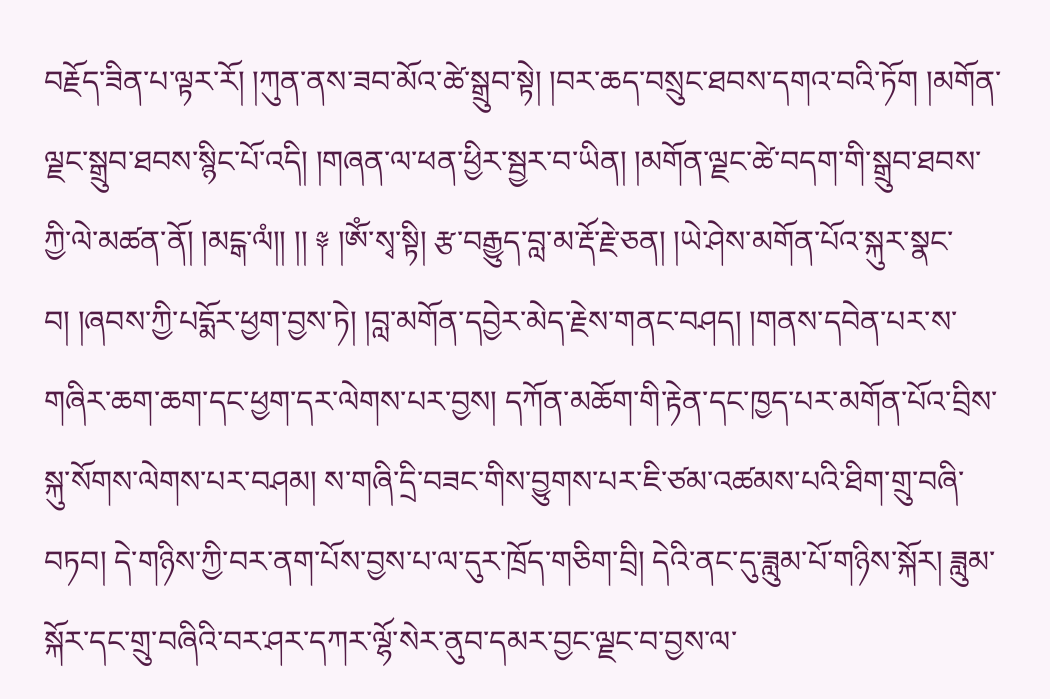བརྗོད་ཟིན་པ་ལྟར་རོ། །ཀུན་ནས་ཟབ་མོའ་ཚེ་སྒྲུབ་སྟེ། །བར་ཆད་བསྲུང་ཐབས་དགའ་བའི་ཏོག །མགོན་ལྗང་སྒྲུབ་ཐབས་སྙིང་པོ་འདི། །གཞན་ལ་ཕན་ཕྱིར་སྦྱར་བ་ཡིན། །མགོན་ལྗང་ཚེ་བདག་གི་སྒྲུབ་ཐབས་ཀྱི་ལེ་མཚན་ནོ། །མངྒ་ལཾ།། །། ༈ །ༀ་སྭ་སྟི། རྩ་བརྒྱུད་བླ་མ་རྡོ་རྗེ་ཅན། །ཡེ་ཤེས་མགོན་པོའ་སྐུར་སྣང་བ། །ཞབས་ཀྱི་པདྨོར་ཕྱག་བྱས་ཏེ། །བླ་མགོན་དབྱེར་མེད་རྗེས་གནང་བཤད། །གནས་དབེན་པར་ས་གཞིར་ཆག་ཆག་དང་ཕྱག་དར་ལེགས་པར་བྱས། དཀོན་མཆོག་གི་རྟེན་དང་ཁྱད་པར་མགོན་པོའ་བྲིས་སྐུ་སོགས་ལེགས་པར་བཤམ། ས་གཞི་དྲི་བཟང་གིས་བྱུགས་པར་ཇི་ཙམ་འཚམས་པའི་ཐིག་གྲུ་བཞི་བཏབ། དེ་གཉིས་ཀྱི་བར་ནག་པོས་བྱས་པ་ལ་དུར་ཁྲོད་གཅིག་བྲི། དེའི་ནང་དུ་ཟླུམ་པོ་གཉིས་སྐོར། ཟླུམ་སྐོར་དང་གྲུ་བཞིའི་བར་ཤར་དཀར་ལྷོ་སེར་ནུབ་དམར་བྱང་ལྗང་བ་བྱས་ལ་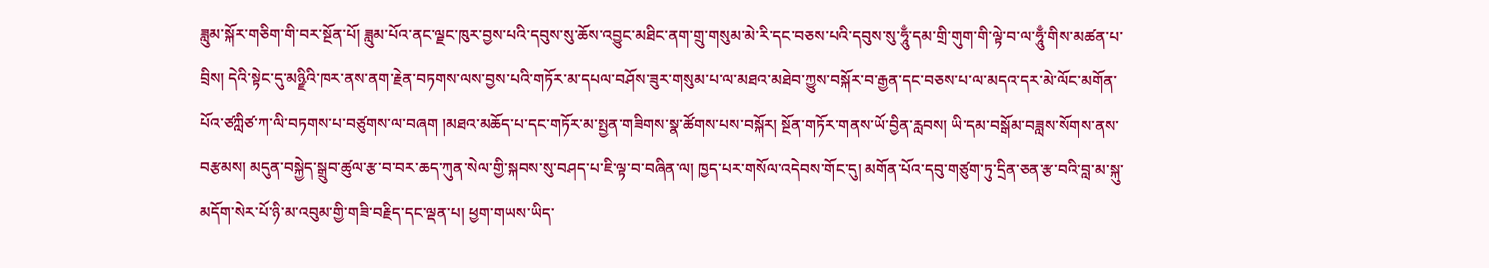ཟླུམ་སྐོར་གཅིག་གི་བར་སྔོན་པོ། ཟླུམ་པོའ་ནང་ལྗང་ཁུར་བྱས་པའི་དབུས་སུ་ཆོས་འབྱུང་མཐིང་ནག་གྲུ་གསུམ་མེ་རི་དང་བཅས་པའི་དབུས་སུ་ཧཱུྃ་དམ་གྲི་གུག་གི་ལྟེ་བ་ལ་ཧཱུྃ་གིས་མཚན་པ་བྲིས། དེའི་སྟེང་དུ་མཉྫིའི་ཁར་ནས་ནག་རྗེན་བཏགས་ལས་བྱས་པའི་གཏོར་མ་དཔལ་བཤོས་ཟུར་གསུམ་པ་ལ་མཐའ་མཐེབ་ཀྱུས་བསྐོར་བ་རྒྱན་དང་བཅས་པ་ལ་མདའ་དར་མེ་ལོང་མགོན་པོའ་ཙཀླིཙ་ཀ་ལི་བཏགས་པ་བཙུགས་ལ་བཞག །མཐའ་མཆོད་པ་དང་གཏོར་མ་སྤྱན་གཟིགས་སྣ་ཚོགས་པས་བསྐོར། སྔོན་གཏོར་གནས་ཡོ་བྱིན་རླབས། ཡི་དམ་བསྒོམ་བཟླས་སོགས་ནས་བརྩམས། མདུན་བསྐྱེད་སྒྲུབ་ཚུལ་རྩ་བ་བར་ཆད་ཀུན་སེལ་གྱི་སྐབས་སུ་བཤད་པ་ཇི་ལྟ་བ་བཞིན་ལ། ཁྱད་པར་གསོལ་འདེབས་གོང་དུ། མགོན་པོའ་དབུ་གཙུག་ཏུ་དྲིན་ཅན་རྩ་བའི་བླ་མ་སྐུ་མདོག་སེར་པོ་ཉི་མ་འབུམ་གྱི་གཟི་བརྗིད་དང་ལྡན་པ། ཕྱག་གཡས་ཡིད་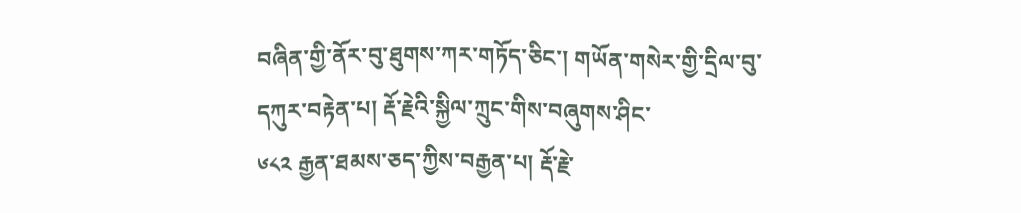བཞིན་གྱི་ནོར་བུ་ཐུགས་ཀར་གཏོད་ཅིང་། གཡོན་གསེར་གྱི་དྲིལ་བུ་དཀུར་བརྟེན་པ། རྡོ་རྗེའི་སྐྱིལ་ཀྲུང་གིས་བཞུགས་ཤིང་
༦༨༢ རྒྱན་ཐམས་ཅད་ཀྱིས་བརྒྱན་པ། རྡོ་རྗེ་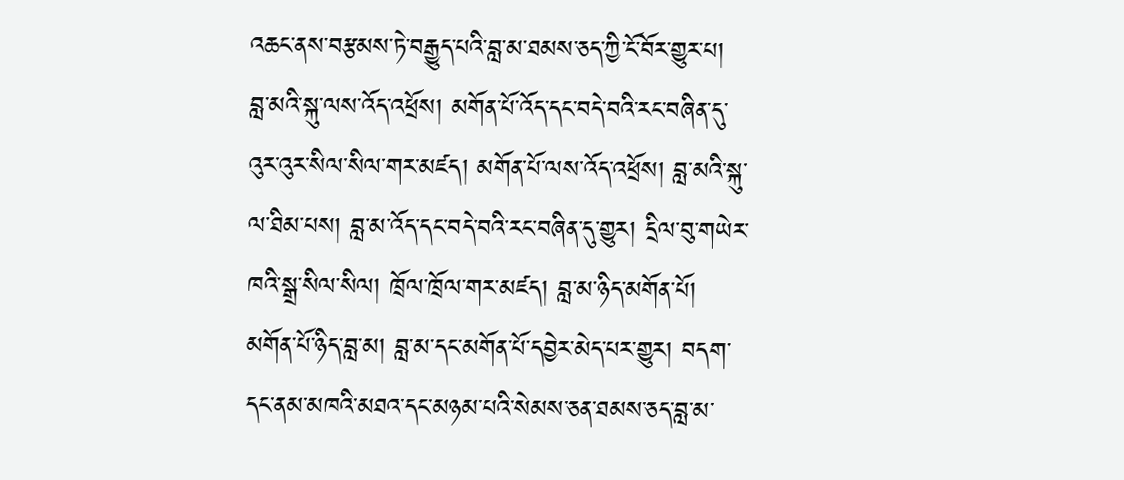འཆང་ནས་བརྩམས་ཏེ་བརྒྱུད་པའི་བླ་མ་ཐམས་ཅད་ཀྱི་ངོ་བོར་གྱུར་པ། བླ་མའི་སྐུ་ལས་འོད་འཕྲོས། མགོན་པོ་འོད་དང་བདེ་བའི་རང་བཞིན་དུ་འུར་འུར་སིལ་སིལ་གར་མཛད། མགོན་པོ་ལས་འོད་འཕྲོས། བླ་མའི་སྐུ་ལ་ཐིམ་པས། བླ་མ་འོད་དང་བདེ་བའི་རང་བཞིན་དུ་གྱུར། དྲིལ་བུ་གཡེར་ཁའི་སྒྲ་སིལ་སིལ། ཁྲོལ་ཁྲོལ་གར་མཛད། བླ་མ་ཉིད་མགོན་པོ། མགོན་པོ་ཉིད་བླ་མ། བླ་མ་དང་མགོན་པོ་དབྱེར་མེད་པར་གྱུར། བདག་དང་ནམ་མཁའི་མཐའ་དང་མཉམ་པའི་སེམས་ཅན་ཐམས་ཅད་བླ་མ་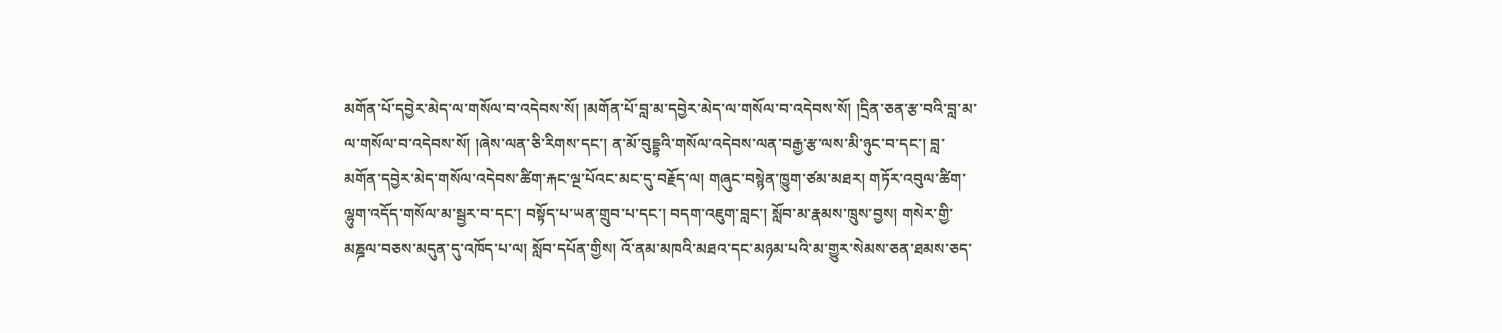མགོན་པོ་དབྱེར་མེད་ལ་གསོལ་བ་འདེབས་སོ། །མགོན་པོ་བླ་མ་དབྱེར་མེད་ལ་གསོལ་བ་འདེབས་སོ། །དྲིན་ཅན་རྩ་བའི་བླ་མ་ལ་གསོལ་བ་འདེབས་སོ། །ཞེས་ལན་ཅི་རིགས་དང་། ན་མོ་བུདྡྷའི་གསོལ་འདེབས་ལན་བརྒྱ་རྩ་ལས་མི་ཉུང་བ་དང་། བླ་མགོན་དབྱེར་མེད་གསོལ་འདེབས་ཚིག་རྐང་ལྔ་པོའང་མང་དུ་བརྗོད་ལ། གཞུང་བསྙེན་ཁྱུག་ཙམ་མཐར། གཏོར་འབུལ་ཚིག་ལྷུག་འདོད་གསོལ་མ་སྦྱར་བ་དང་། བསྟོད་པ་ཡན་གྲུབ་པ་དང་། བདག་འཇུག་བླང་། སློབ་མ་རྣམས་ཁྲུས་བྱས། གསེར་གྱི་མཎྜལ་བཅས་མདུན་དུ་འཁོད་པ་ལ། སློབ་དཔོན་གྱིས། འོ་ནམ་མཁའི་མཐའ་དང་མཉམ་པའི་མ་གྱུར་སེམས་ཅན་ཐམས་ཅད་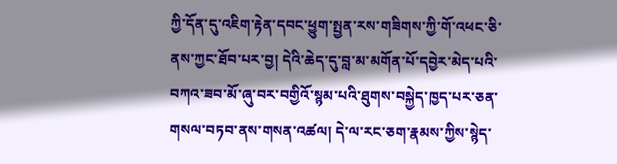ཀྱི་དོན་དུ་འཇིག་རྟེན་དབང་ཕྱུག་སྤྱན་རས་གཟིགས་ཀྱི་གོ་འཕང་ཅི་ནས་ཀྱང་ཐོབ་པར་བྱ། དེའི་ཆེད་དུ་བླ་མ་མགོན་པོ་དབྱེར་མེད་པའི་བཀའ་ཟབ་མོ་ཞུ་བར་བགྱིའོ་སྙམ་པའི་ཐུགས་བསྐྱེད་ཁྱད་པར་ཅན་གསལ་བཏབ་ནས་གསན་འཚལ། དེ་ལ་རང་ཅག་རྣམས་ཀྱིས་སྙེད་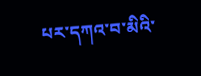པར་དཀའ་བ་མིའི་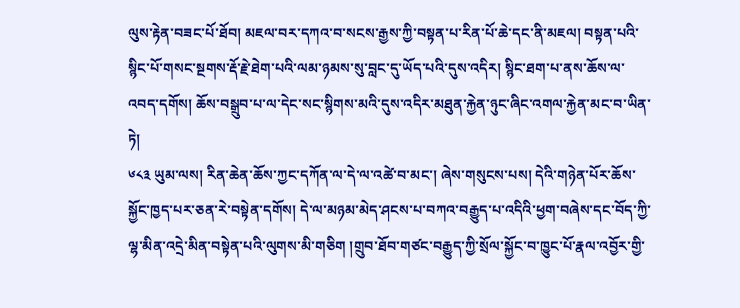ལུས་རྟེན་བཟང་པོ་ཐོབ། མཇལ་བར་དཀའ་བ་སངས་རྒྱས་ཀྱི་བསྟན་པ་རིན་པོ་ཆེ་དང་ནི་མཇལ། བསྟན་པའི་སྙིང་པོ་གསང་སྔགས་རྡོ་རྗེ་ཐེག་པའི་ལམ་ཉམས་སུ་བླང་དུ་ཡོད་པའི་དུས་འདིར། སྙིང་ཐག་པ་ནས་ཆོས་ལ་འབད་དགོས། ཆོས་བསྒྲུབ་པ་ལ་དེང་སང་སྙིགས་མའི་དུས་འདིར་མཐུན་རྐྱེན་ཉུང་ཞིང་འགལ་རྐྱེན་མང་བ་ཡིན་ཏེ།
༦༨༣ ཡུམ་ལས། རིན་ཆེན་ཆོས་ཀྱང་དཀོན་ལ་དེ་ལ་འཚེ་བ་མང་། ཞེས་གསུངས་པས། དེའི་གཉེན་པོར་ཆོས་སྐྱོང་ཁྱད་པར་ཅན་རེ་བསྟེན་དགོས། དེ་ལ་མཉམ་མེད་ཤངས་པ་བཀའ་བརྒྱུད་པ་འདིའི་ཕྱག་བཞེས་དང་བོད་ཀྱི་ལྷ་མིན་འདྲེ་མིན་བསྟེན་པའི་ལུགས་མི་གཅིག །གྲུབ་ཐོབ་གཙང་བརྒྱུད་ཀྱི་སྲོལ་སྐྱོང་བ་ཁྱུང་པོ་རྣལ་འབྱོར་གྱི་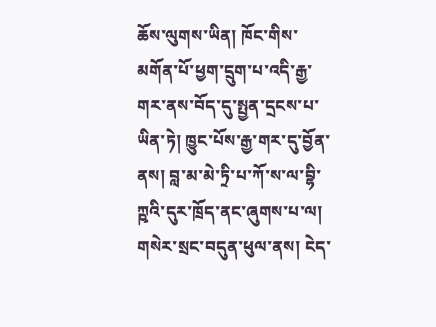ཆོས་ལུགས་ཡིན། ཁོང་གིས་མགོན་པོ་ཕྱག་དྲུག་པ་འདི་རྒྱ་གར་ནས་བོད་དུ་སྤྱན་དྲངས་པ་ཡིན་ཏེ། ཁྱུང་པོས་རྒྱ་གར་དུ་བྱོན་ནས། བླ་མ་མེ་ཏྲི་པ་ཀོ་ས་ལ་བྷི་ཀྵའི་དུར་ཁྲོད་ནང་ཞུགས་པ་ལ། གསེར་སྲང་བདུན་ཕུལ་ནས། ངེད་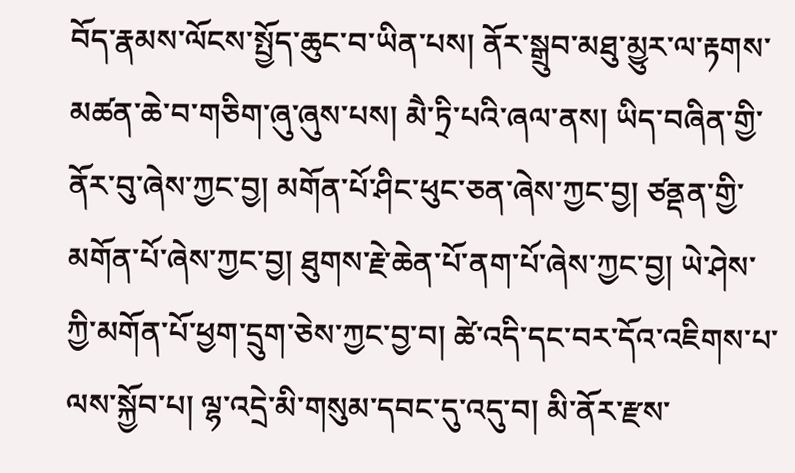བོད་རྣམས་ལོངས་སྤྱོད་ཆུང་བ་ཡིན་པས། ནོར་སྒྲུབ་མཐུ་མྱུར་ལ་རྟགས་མཚན་ཆེ་བ་གཅིག་ཞུ་ཞུས་པས། མཻ་ཏྲི་པའི་ཞལ་ནས། ཡིད་བཞིན་གྱི་ནོར་བུ་ཞེས་ཀྱང་བྱ། མགོན་པོ་ཤིང་ཕུང་ཅན་ཞེས་ཀྱང་བྱ། ཙནྡན་གྱི་མགོན་པོ་ཞེས་ཀྱང་བྱ། ཐུགས་རྗེ་ཆེན་པོ་ནག་པོ་ཞེས་ཀྱང་བྱ། ཡེ་ཤེས་ཀྱི་མགོན་པོ་ཕྱག་དྲུག་ཅེས་ཀྱང་བྱ་བ། ཚེ་འདི་དང་བར་དོའ་འཇིགས་པ་ལས་སྐྱོབ་པ། ལྷ་འདྲེ་མི་གསུམ་དབང་དུ་འདུ་བ། མི་ནོར་རྫས་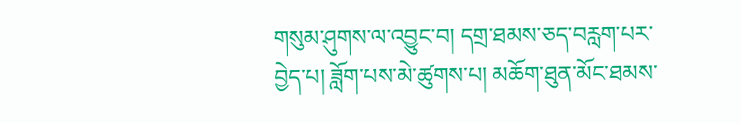གསུམ་ཤུགས་ལ་འབྱུང་བ། དགྲ་ཐམས་ཅད་བརླག་པར་བྱེད་པ། ཟློག་པས་མེ་ཚུགས་པ། མཆོག་ཐུན་མོང་ཐམས་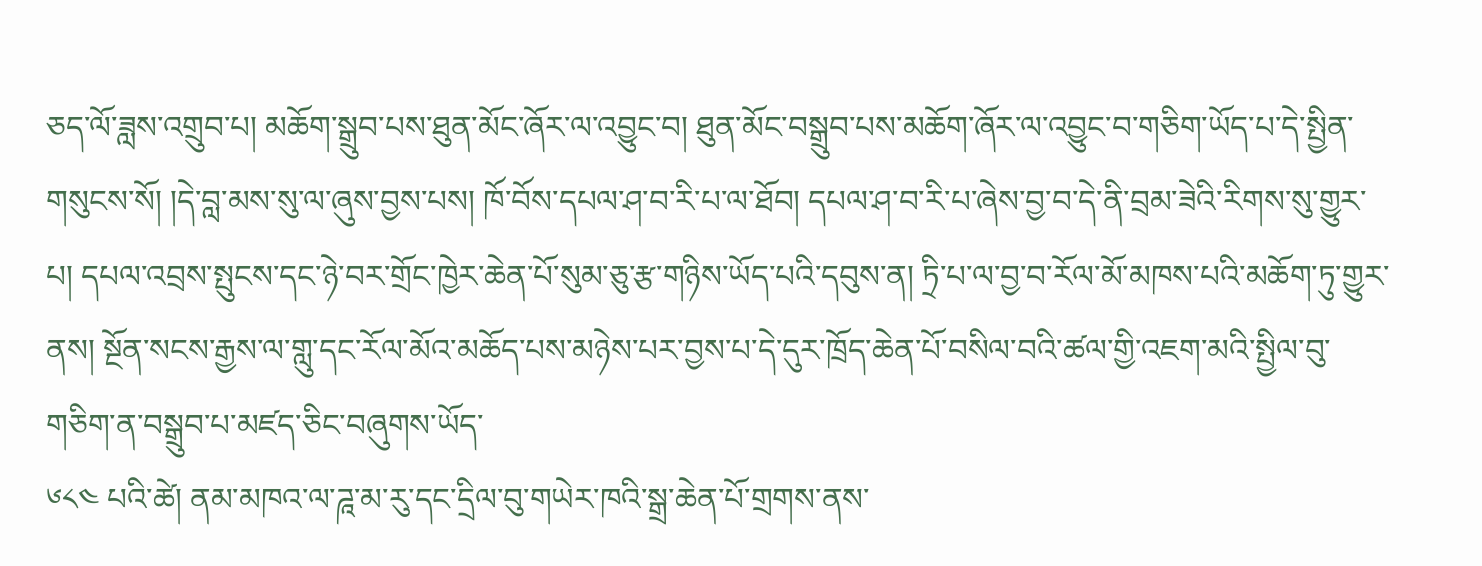ཅད་ལོ་ཟླས་འགྲུབ་པ། མཆོག་སྒྲུབ་པས་ཐུན་མོང་ཞོར་ལ་འབྱུང་བ། ཐུན་མོང་བསྒྲུབ་པས་མཆོག་ཞོར་ལ་འབྱུང་བ་གཅིག་ཡོད་པ་དེ་སྤྱིན་གསུངས་སོ། །དེ་བླ་མས་སུ་ལ་ཞུས་བྱས་པས། ཁོ་བོས་དཔལ་ཤ་བ་རི་པ་ལ་ཐོབ། དཔལ་ཤ་བ་རི་པ་ཞེས་བྱ་བ་དེ་ནི་བྲམ་ཟེའི་རིགས་སུ་གྱུར་པ། དཔལ་འབྲས་སྤུངས་དང་ཉེ་བར་གྲོང་ཁྱེར་ཆེན་པོ་སུམ་ཅུ་རྩ་གཉིས་ཡོད་པའི་དབུས་ན། ཏྲི་པ་ལ་བྱ་བ་རོལ་མོ་མཁས་པའི་མཆོག་ཏུ་གྱུར་ནས། སྔོན་སངས་རྒྱས་ལ་གླུ་དང་རོལ་མོའ་མཆོད་པས་མཉེས་པར་བྱས་པ་དེ་དུར་ཁྲོད་ཆེན་པོ་བསིལ་བའི་ཚལ་གྱི་འཇག་མའི་སྤྱིལ་བུ་གཅིག་ན་བསྒྲུབ་པ་མཛད་ཅིང་བཞུགས་ཡོད་
༦༨༤ པའི་ཚེ། ནམ་མཁའ་ལ་ཌཱ་མ་རུ་དང་དྲིལ་བུ་གཡེར་ཁའི་སྒྲ་ཆེན་པོ་གྲགས་ནས་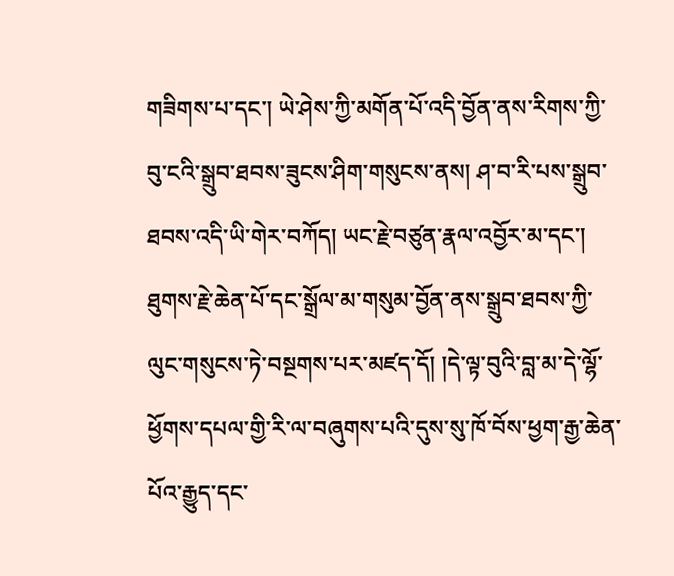གཟིགས་པ་དང་། ཡེ་ཤེས་ཀྱི་མགོན་པོ་འདི་བྱོན་ནས་རིགས་ཀྱི་བུ་ངའི་སྒྲུབ་ཐབས་ཟུངས་ཤིག་གསུངས་ནས། ཤ་བ་རི་པས་སྒྲུབ་ཐབས་འདི་ཡི་གེར་བཀོད། ཡང་རྗེ་བཙུན་རྣལ་འབྱོར་མ་དང་། ཐུགས་རྗེ་ཆེན་པོ་དང་སྒྲོལ་མ་གསུམ་བྱོན་ནས་སྒྲུབ་ཐབས་ཀྱི་ལུང་གསུངས་ཏེ་བསྔགས་པར་མཛད་དོ། །དེ་ལྟ་བུའི་བླ་མ་དེ་ལྷོ་ཕྱོགས་དཔལ་གྱི་རི་ལ་བཞུགས་པའི་དུས་སུ་ཁོ་བོས་ཕྱག་རྒྱ་ཆེན་པོའ་རྒྱུད་དང་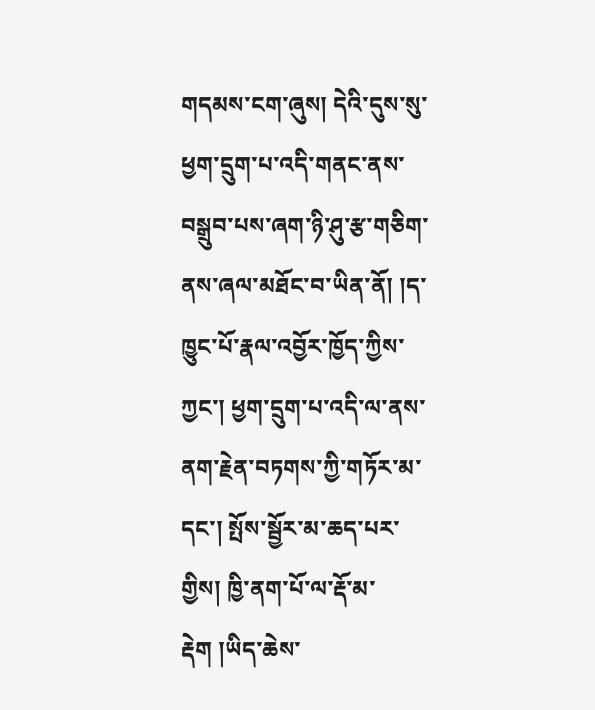གདམས་ངག་ཞུས། དེའི་དུས་སུ་ཕྱག་དྲུག་པ་འདི་གནང་ནས་བསྒྲུབ་པས་ཞག་ཉི་ཤུ་རྩ་གཅིག་ནས་ཞལ་མཐོང་བ་ཡིན་ནོ། །ད་ཁྱུང་པོ་རྣལ་འབྱོར་ཁྱོད་ཀྱིས་ཀྱང་། ཕྱག་དྲུག་པ་འདི་ལ་ནས་ནག་རྗེན་བཏགས་ཀྱི་གཏོར་མ་དང་། སྤོས་སྦྱོར་མ་ཆད་པར་གྱིས། ཁྱི་ནག་པོ་ལ་རྡོ་མ་རྡེག །ཡིད་ཆེས་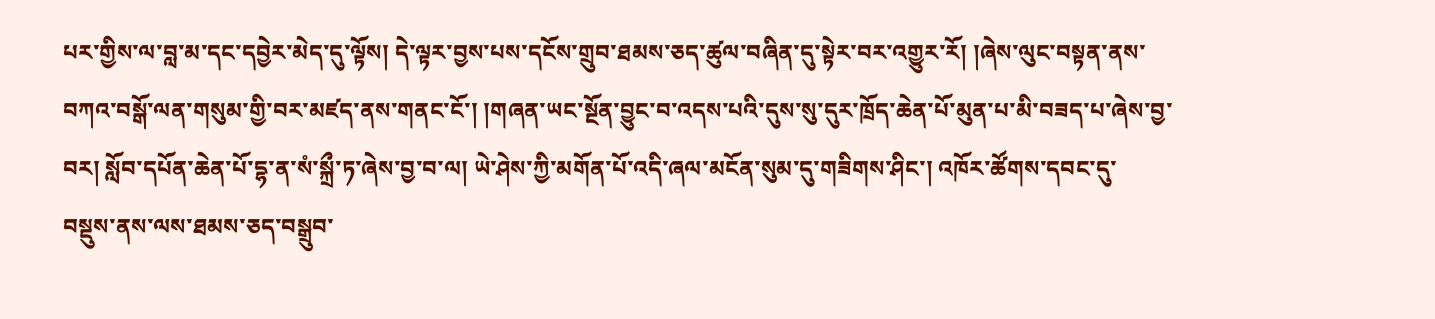པར་གྱིས་ལ་བླ་མ་དང་དབྱེར་མེད་དུ་ལྟོས། དེ་ལྟར་བྱས་པས་དངོས་གྲུབ་ཐམས་ཅད་ཚུལ་བཞིན་དུ་སྟེར་བར་འགྱུར་རོ། །ཞེས་ལུང་བསྟན་ནས་བཀའ་བསྒོ་ལན་གསུམ་གྱི་བར་མཛད་ནས་གནང་ངོ་། །གཞན་ཡང་སྔོན་བྱུང་བ་འདས་པའི་དུས་སུ་དུར་ཁྲོད་ཆེན་པོ་མུན་པ་མི་བཟད་པ་ཞེས་བྱ་བར། སློབ་དཔོན་ཆེན་པོ་དྷ་ན་སཾ་སྐྲྀ་ཏ་ཞེས་བྱ་བ་ལ། ཡེ་ཤེས་ཀྱི་མགོན་པོ་འདི་ཞལ་མངོན་སུམ་དུ་གཟིགས་ཤིང་། འཁོར་ཚོགས་དབང་དུ་བསྡུས་ནས་ལས་ཐམས་ཅད་བསྒྲུབ་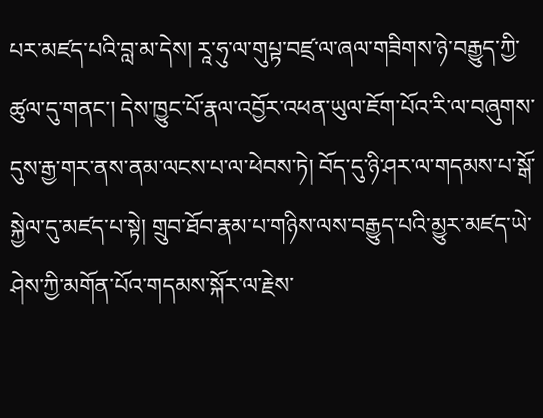པར་མཛད་པའི་བླ་མ་དེས། རཱ་ཧུ་ལ་གུཔྟ་བཛྲ་ལ་ཞལ་གཟིགས་ཉེ་བརྒྱུད་ཀྱི་ཚུལ་དུ་གནང་། དེས་ཁྱུང་པོ་རྣལ་འབྱོར་འཕན་ཡུལ་ཇོག་པོའ་རི་ལ་བཞུགས་དུས་རྒྱ་གར་ནས་ནམ་ལངས་པ་ལ་ཕེབས་ཏེ། བོད་དུ་ཉི་ཤར་ལ་གདམས་པ་སྒོ་སྐྱེལ་དུ་མཛད་པ་སྟེ། གྲུབ་ཐོབ་རྣམ་པ་གཉིས་ལས་བརྒྱུད་པའི་མྱུར་མཛད་ཡེ་ཤེས་ཀྱི་མགོན་པོའ་གདམས་སྐོར་ལ་རྗེས་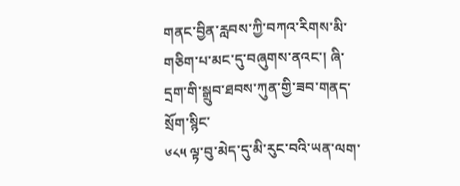གནང་བྱིན་རླབས་ཀྱི་བཀའ་རིགས་མི་གཅིག་པ་མང་དུ་བཞུགས་ནའང་། ཞི་དྲག་གི་སྒྲུབ་ཐབས་ཀུན་གྱི་ཟབ་གནད་སྲོག་སྙིང་
༦༨༥ ལྟ་བུ་མེད་དུ་མི་རུང་བའི་ཡན་ལག་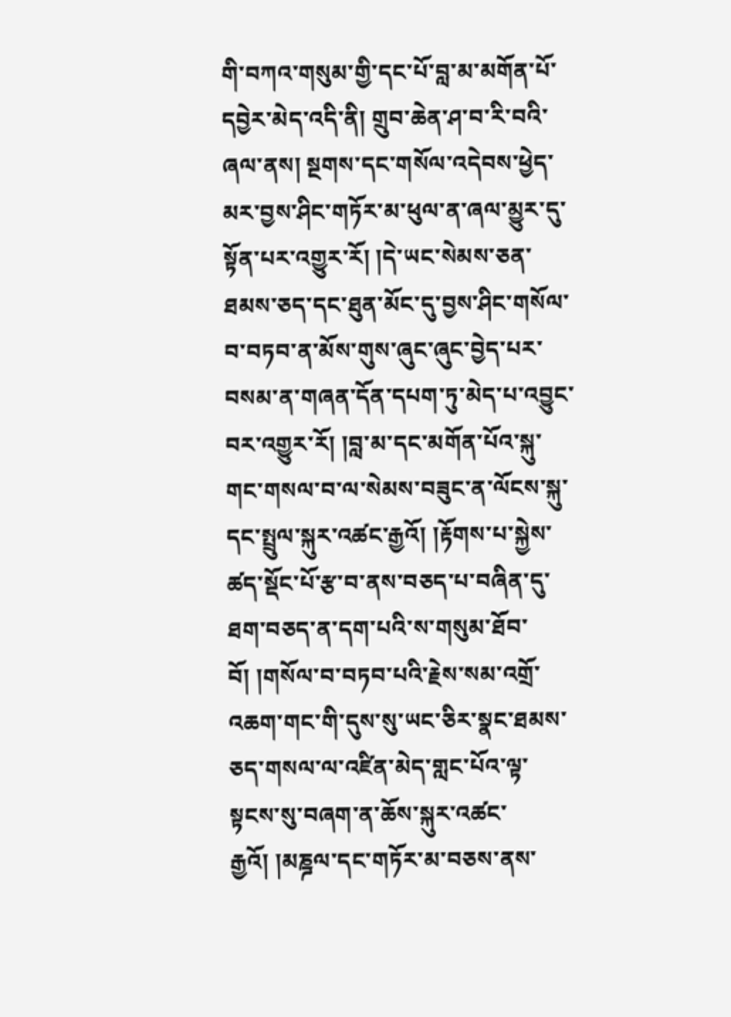གི་བཀའ་གསུམ་གྱི་དང་པོ་བླ་མ་མགོན་པོ་དབྱེར་མེད་འདི་ནི། གྲུབ་ཆེན་ཤ་བ་རི་བའི་ཞལ་ནས། སྔགས་དང་གསོལ་འདེབས་ཕྱེད་མར་བྱས་ཤིང་གཏོར་མ་ཕུལ་ན་ཞལ་མྱུར་དུ་སྟོན་པར་འགྱུར་རོ། །དེ་ཡང་སེམས་ཅན་ཐམས་ཅད་དང་ཐུན་མོང་དུ་བྱས་ཤིང་གསོལ་བ་བཏབ་ན་མོས་གུས་ཞུང་ཞུང་བྱེད་པར་བསམ་ན་གཞན་དོན་དཔག་ཏུ་མེད་པ་འབྱུང་བར་འགྱུར་རོ། །བླ་མ་དང་མགོན་པོའ་སྐུ་གང་གསལ་བ་ལ་སེམས་བཟུང་ན་ལོངས་སྐུ་དང་སྤྲུལ་སྐུར་འཚང་རྒྱའོ། །རྟོགས་པ་སྐྱེས་ཚད་སྡོང་པོ་རྩ་བ་ནས་བཅད་པ་བཞིན་དུ་ཐག་བཅད་ན་དག་པའི་ས་གསུམ་ཐོབ་བོ། །གསོལ་བ་བཏབ་པའི་རྗེས་སམ་འགྲོ་འཆག་གང་གི་དུས་སུ་ཡང་ཅིར་སྣང་ཐམས་ཅད་གསལ་ལ་འཛིན་མེད་གླང་པོའ་ལྟ་སྟངས་སུ་བཞག་ན་ཆོས་སྐུར་འཚང་རྒྱའོ། །མཎྜལ་དང་གཏོར་མ་བཅས་ནས་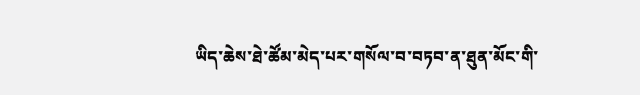ཡིད་ཆེས་ཐེ་ཚོམ་མེད་པར་གསོལ་བ་བཏབ་ན་ཐུན་མོང་གི་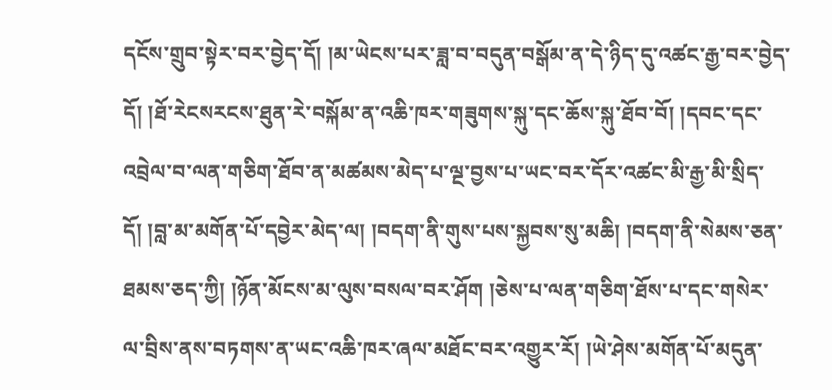དངོས་གྲུབ་སྟེར་བར་བྱེད་དོ། །མ་ཡེངས་པར་ཟླ་བ་བདུན་བསྒོམ་ན་དེ་ཉིད་དུ་འཚང་རྒྱ་བར་བྱེད་དོ། །ཐོ་རེངསརངས་ཐུན་རེ་བསྐོམ་ན་འཆི་ཁར་གཟུགས་སྐུ་དང་ཆོས་སྐུ་ཐོབ་བོ། །དབང་དང་འབྲེལ་བ་ལན་གཅིག་ཐོབ་ན་མཚམས་མེད་པ་ལྔ་བྱས་པ་ཡང་བར་དོར་འཚང་མི་རྒྱ་མི་སྲིད་དོ། །བླ་མ་མགོན་པོ་དབྱེར་མེད་ལ། །བདག་ནི་གུས་པས་སྐྱབས་སུ་མཆི། །བདག་ནི་སེམས་ཅན་ཐམས་ཅད་ཀྱི། །ཉོན་མོངས་མ་ལུས་བསལ་བར་ཤོག །ཅེས་པ་ལན་གཅིག་ཐོས་པ་དང་གསེར་ལ་བྲིས་ནས་བཏགས་ན་ཡང་འཆི་ཁར་ཞལ་མཐོང་བར་འགྱུར་རོ། །ཡེ་ཤེས་མགོན་པོ་མདུན་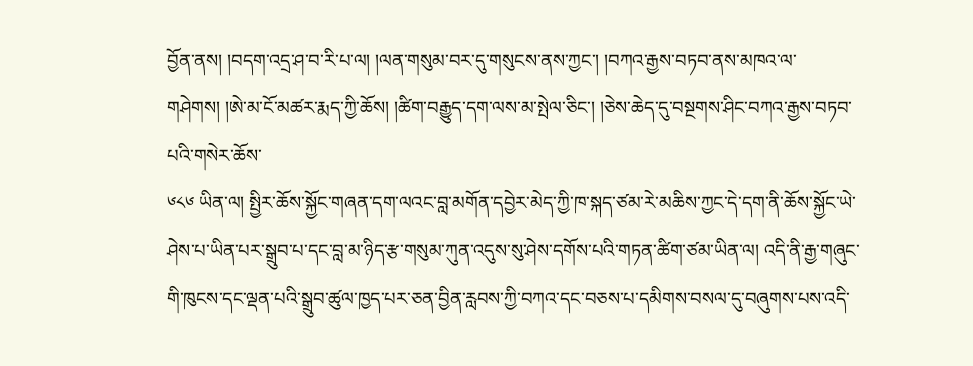བྱོན་ནས། །བདག་འདྲ་ཤ་བ་རི་པ་ལ། །ལན་གསུམ་བར་དུ་གསུངས་ནས་ཀྱང་། །བཀའ་རྒྱས་བཏབ་ནས་མཁའ་ལ་གཤེགས། །ཨེ་མ་ངོ་མཚར་རྨད་ཀྱི་ཆོས། །ཚིག་བརྒྱུད་དག་ལས་མ་སྤེལ་ཅིང་། །ཅེས་ཆེད་དུ་བསྔགས་ཤིང་བཀའ་རྒྱས་བཏབ་པའི་གསེར་ཆོས་
༦༨༦ ཡིན་ལ། སྤྱིར་ཆོས་སྐྱོང་གཞན་དག་ལའང་བླ་མགོན་དབྱེར་མེད་ཀྱི་ཁ་སྐད་ཙམ་རེ་མཆིས་ཀྱང་དེ་དག་ནི་ཆོས་སྐྱོང་ཡེ་ཤེས་པ་ཡིན་པར་སྒྲུབ་པ་དང་བླ་མ་ཉིད་རྩ་གསུམ་ཀུན་འདུས་སུ་ཤེས་དགོས་པའི་གཏན་ཚིག་ཙམ་ཡིན་ལ། འདི་ནི་རྒྱ་གཞུང་གི་ཁུངས་དང་ལྡན་པའི་སྒྲུབ་ཚུལ་ཁྱད་པར་ཅན་བྱིན་རླབས་ཀྱི་བཀའ་དང་བཅས་པ་དམིགས་བསལ་དུ་བཞུགས་པས་འདི་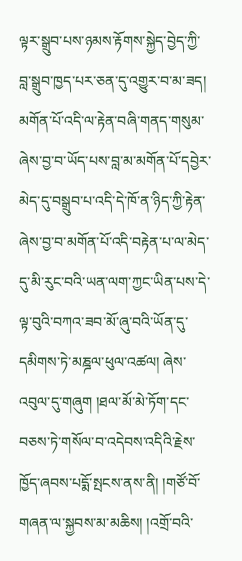ལྟར་སྒྲུབ་པས་ཉམས་རྟོགས་སྐྱེད་བྱེད་ཀྱི་བླ་སྒྲུབ་ཁྱད་པར་ཅན་དུ་འགྱུར་བ་མ་ཟད། མགོན་པོ་འདི་ལ་རྟེན་བཞི་གནད་གསུམ་ཞེས་བྱ་བ་ཡོད་པས་བླ་མ་མགོན་པོ་དབྱེར་མེད་དུ་བསྒྲུབ་པ་འདི་དེ་ཁོ་ན་ཉིད་ཀྱི་རྟེན་ཞེས་བྱ་བ་མགོན་པོ་འདི་བརྟེན་པ་ལ་མེད་དུ་མི་རུང་བའི་ཡན་ལག་ཀྱང་ཡིན་པས་དེ་ལྟ་བུའི་བཀའ་ཟབ་མོ་ཞུ་བའི་ཡོན་དུ་དམིགས་ཏེ་མཎྜལ་ཕུལ་འཚལ། ཞེས་འབུལ་དུ་གཞུག །ཐལ་མོ་མེ་ཏོག་དང་བཅས་ཏེ་གསོལ་བ་འདེབས་འདིའི་རྗེས་ཁྱོད་ཞབས་པདྨོ་སྤངས་ནས་ནི། །གཙོ་བོ་གཞན་ལ་སྐྱབས་མ་མཆིས། །འགྲོ་བའི་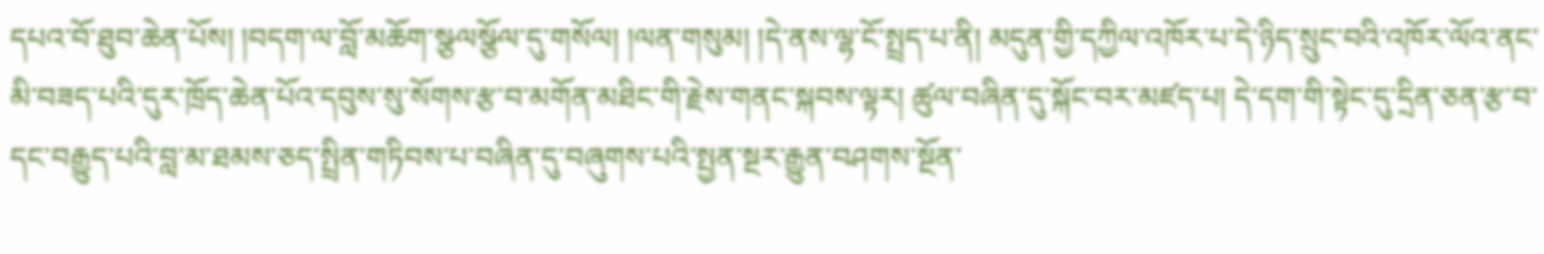དཔའ་བོ་ཐུབ་ཆེན་པོས། །བདག་ལ་བློ་མཆོག་སྩལསྩོལ་དུ་གསོལ། །ལན་གསུམ། །དེ་ནས་ལྷ་ངོ་སྤྲད་པ་ནི། མདུན་གྱི་དཀྱིལ་འཁོར་པ་དེ་ཉིད་སྲུང་བའི་འཁོར་ལོའ་ནང་མི་བཟད་པའི་དུར་ཁྲོད་ཆེན་པོའ་དབུས་སུ་སོགས་རྩ་བ་མགོན་མཐིང་གི་རྗེས་གནང་སྐབས་ལྟར། ཚུལ་བཞིན་དུ་སྐོང་བར་མཛད་པ། དེ་དག་གི་སྟེང་དུ་དྲིན་ཅན་རྩ་བ་དང་བརྒྱུད་པའི་བླ་མ་ཐམས་ཅད་སྤྲིན་གཏིབས་པ་བཞིན་དུ་བཞུགས་པའི་སྤྱན་སྔར་རྒྱུན་བཤགས་སྔོན་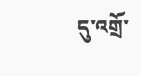དུ་འགྲོ་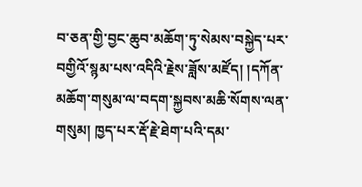བ་ཅན་གྱི་བྱང་ཆུབ་མཆོག་ཏུ་སེམས་བསྐྱེད་པར་བགྱིའོ་སྙམ་པས་འདིའི་རྗེས་ཟློས་མཛོད། །དཀོན་མཆོག་གསུམ་ལ་བདག་སྐྱབས་མཆི་སོགས་ལན་གསུམ། ཁྱད་པར་རྡོ་རྗེ་ཐེག་པའི་དམ་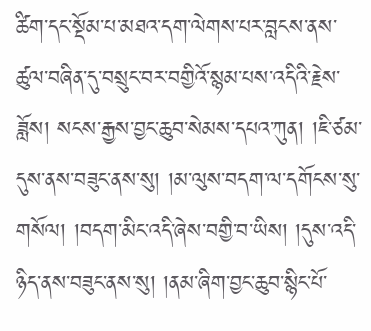ཚིག་དང་སྡོམ་པ་མཐའ་དག་ལེགས་པར་བླངས་ནས་ཚུལ་བཞིན་དུ་བསྲུང་བར་བགྱིའོ་སྙམ་པས་འདིའི་རྗེས་ཟློས། སངས་རྒྱས་བྱང་ཆུབ་སེམས་དཔའ་ཀུན། །ཇི་ཙམ་དུས་ནས་བཟུང་ནས་སུ། །མ་ལུས་བདག་ལ་དགོངས་སུ་གསོལ། །བདག་མིང་འདི་ཞེས་བགྱི་བ་ཡིས། །དུས་འདི་ཉིད་ནས་བཟུང་ནས་སུ། །ནམ་ཞིག་བྱང་ཆུབ་སྙིང་པོ་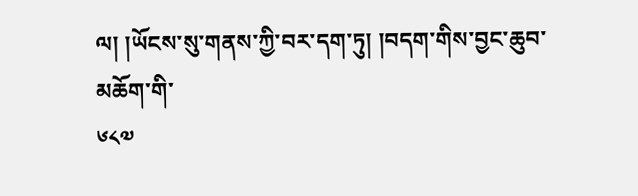ལ། །ཡོངས་སུ་གནས་ཀྱི་བར་དག་ཏུ། །བདག་གིས་བྱང་ཆུབ་མཆོག་གི་
༦༨༧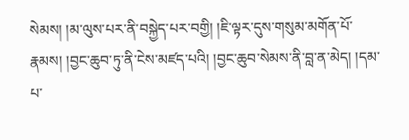སེམས། །མ་ལུས་པར་ནི་བསྐྱེད་པར་བགྱི། །ཇི་ལྟར་དུས་གསུམ་མགོན་པོ་རྣམས། །བྱང་ཆུབ་ཏུ་ནི་ངེས་མཛད་པའི། །བྱང་ཆུབ་སེམས་ནི་བླ་ན་མེད། །དམ་པ་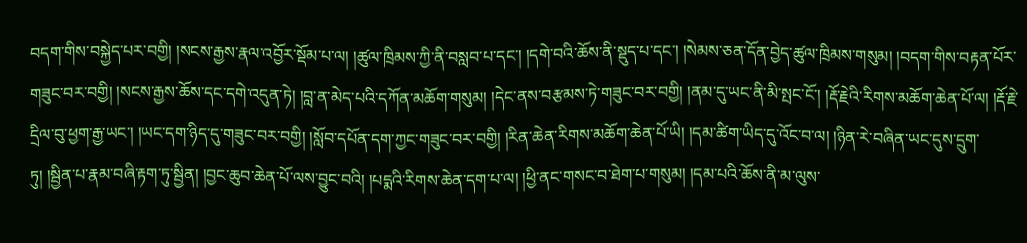བདག་གིས་བསྐྱེད་པར་བགྱི། །སངས་རྒྱས་རྣལ་འབྱོར་སྡོམ་པ་ལ། །ཚུལ་ཁྲིམས་ཀྱི་ནི་བསླབ་པ་དང་། །དགེ་བའི་ཆོས་ནི་སྡུད་པ་དང་། །སེམས་ཅན་དོན་བྱེད་ཚུལ་ཁྲིམས་གསུམ། །བདག་གིས་བརྟན་པོར་གཟུང་བར་བགྱི། །སངས་རྒྱས་ཆོས་དང་དགེ་འདུན་ཏེ། །བླ་ན་མེད་པའི་དཀོན་མཆོག་གསུམ། །དེང་ནས་བརྩམས་ཏེ་གཟུང་བར་བགྱི། །ནམ་དུ་ཡང་ནི་མི་སྤང་ངོ་། །རྡོ་རྗེའི་རིགས་མཆོག་ཆེན་པོ་ལ། །རྡོ་རྗེ་དྲིལ་བུ་ཕྱག་རྒྱ་ཡང་། །ཡང་དག་ཉིད་དུ་གཟུང་བར་བགྱི། །སློབ་དཔོན་དག་ཀྱང་གཟུང་བར་བགྱི། །རིན་ཆེན་རིགས་མཆོག་ཆེན་པོ་ཡི། །དམ་ཚིག་ཡིད་དུ་འོང་བ་ལ། །ཉིན་རེ་བཞིན་ཡང་དུས་དྲུག་ཏུ། །སྦྱིན་པ་རྣམ་བཞི་རྟག་ཏུ་སྦྱིན། །བྱང་ཆུབ་ཆེན་པོ་ལས་བྱུང་བའི། །པདྨའི་རིགས་ཆེན་དག་པ་ལ། །ཕྱི་ནང་གསང་བ་ཐེག་པ་གསུམ། །དམ་པའི་ཆོས་ནི་མ་ལུས་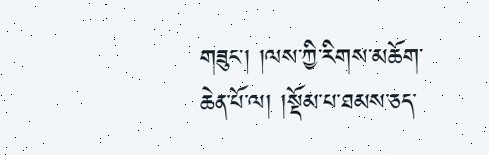གཟུང་། །ལས་ཀྱི་རིགས་མཆོག་ཆེན་པོ་ལ། །སྡོམ་པ་ཐམས་ཅད་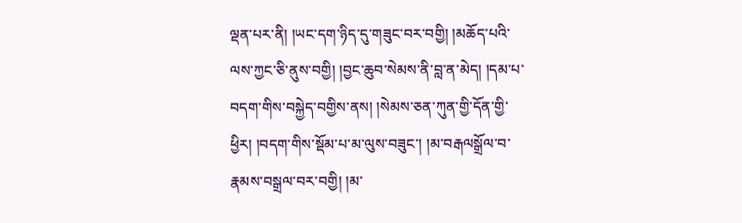ལྡན་པར་ནི། །ཡང་དག་ཉིད་དུ་གཟུང་བར་བགྱི། །མཆོད་པའི་ལས་ཀྱང་ཅི་ནུས་བགྱི། །བྱང་ཆུབ་སེམས་ནི་བླ་ན་མེད། །དམ་པ་བདག་གིས་བསྐྱེད་བགྱིས་ནས། །སེམས་ཅན་ཀུན་གྱི་དོན་གྱི་ཕྱིར། །བདག་གིས་སྡོམ་པ་མ་ལུས་བཟུང་། །མ་བརྒལསྒྲོལ་བ་རྣམས་བསྒྲལ་བར་བགྱི། །མ་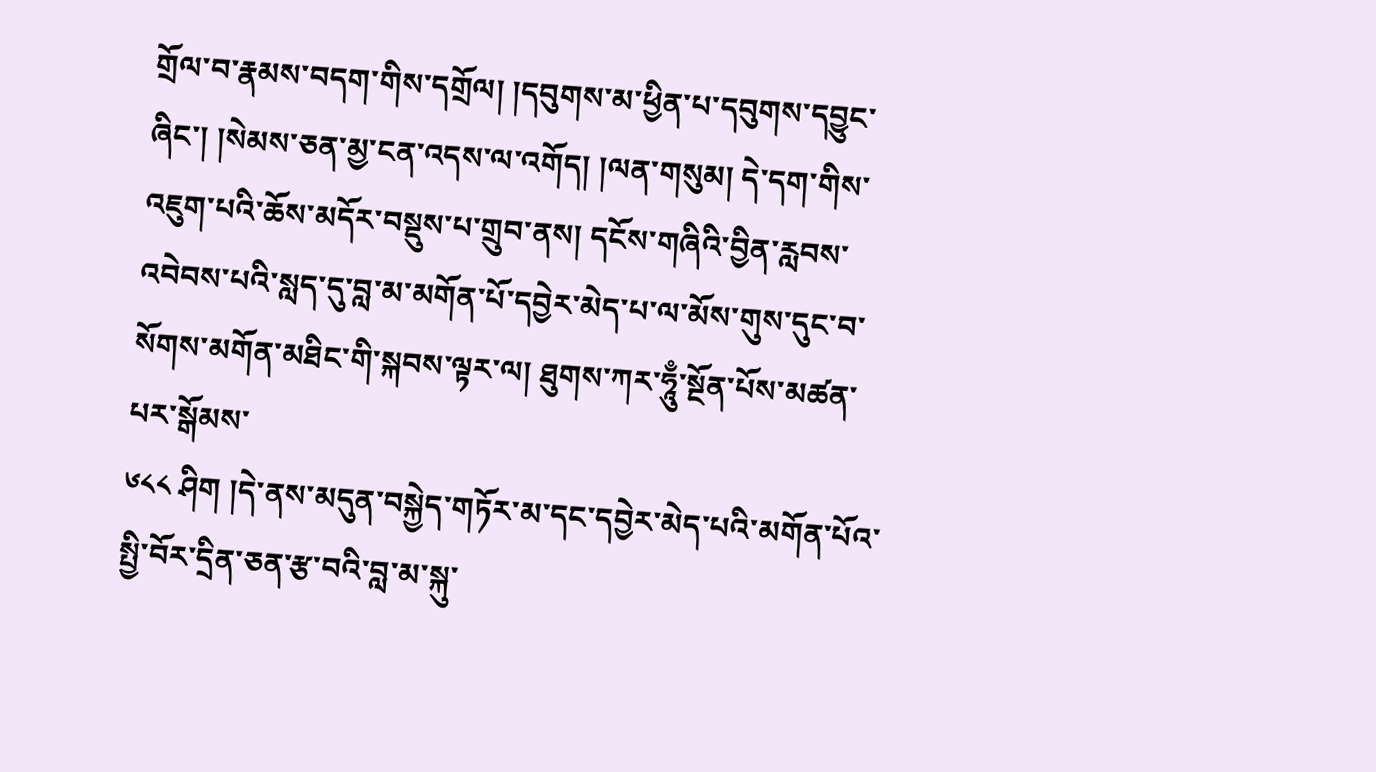གྲོལ་བ་རྣམས་བདག་གིས་དགྲོལ། །དབུགས་མ་ཕྱིན་པ་དབུགས་དབྱུང་ཞིང་། །སེམས་ཅན་མྱ་ངན་འདས་ལ་འགོད། །ལན་གསུམ། དེ་དག་གིས་འཇུག་པའི་ཆོས་མདོར་བསྡུས་པ་གྲུབ་ནས། དངོས་གཞིའི་བྱིན་རླབས་འབེབས་པའི་སླད་དུ་བླ་མ་མགོན་པོ་དབྱེར་མེད་པ་ལ་མོས་གུས་དུང་བ་སོགས་མགོན་མཐིང་གི་སྐབས་ལྟར་ལ། ཐུགས་ཀར་ཧཱུྃ་སྔོན་པོས་མཚན་པར་སྒོམས་
༦༨༨ ཤིག །དེ་ནས་མདུན་བསྐྱེད་གཏོར་མ་དང་དབྱེར་མེད་པའི་མགོན་པོའ་སྤྱི་བོར་དྲིན་ཅན་རྩ་བའི་བླ་མ་སྐུ་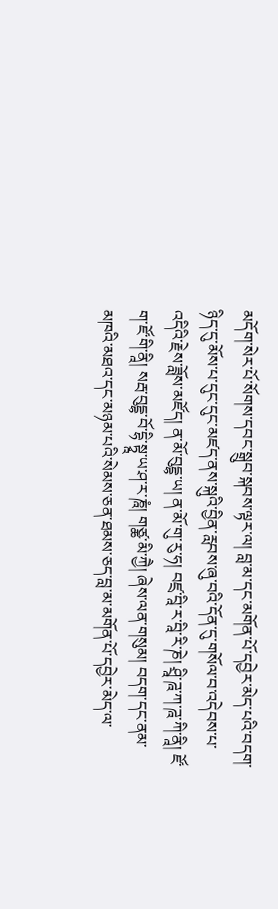མདོག་སེར་པོ་སོགས་དབང་སྒྲུབ་སྐབས་ལྟར་ལ། བླ་མ་དང་མགོན་པོ་དབྱེར་མེད་པའི་བདག་ཉིད་དུ་མོས་པ་དུང་དུང་མཛད་ནས་སྐུའི་བྱིན་རླབས་ཞུ་བའི་དོན་དུ་གསོལ་བ་འདེབས་པ་འདིའི་རྗེས་ཟློས་མཛོད། ན་མོ་བུདྡྷ་ཡ། ན་མོ་གུ་རུ་ཧ། བཛྲ་བཱི་ར་བཱི་རི་ཎེ། ཤྲཱི་ཌཱ་ཀ་ཌཱ་ཀི་ནཱི། ཛོ་ག་ཛོ་གི་ནཱི། སརྦ་བུདྡྷ་བོ་དྷི་སྟྭཱ་ཡ་ཤ་ར་ཎཱཾ། གཙྪ་མི་ཀྱཻ། ཞེས་ལན་གསུམ། བདག་དང་ནམ་མཁའི་མཐའ་དང་མཉམ་པའི་སེམས་ཅན་ཐམས་ཅད་བླ་མ་མགོན་པོ་དབྱེར་མེད་ལ་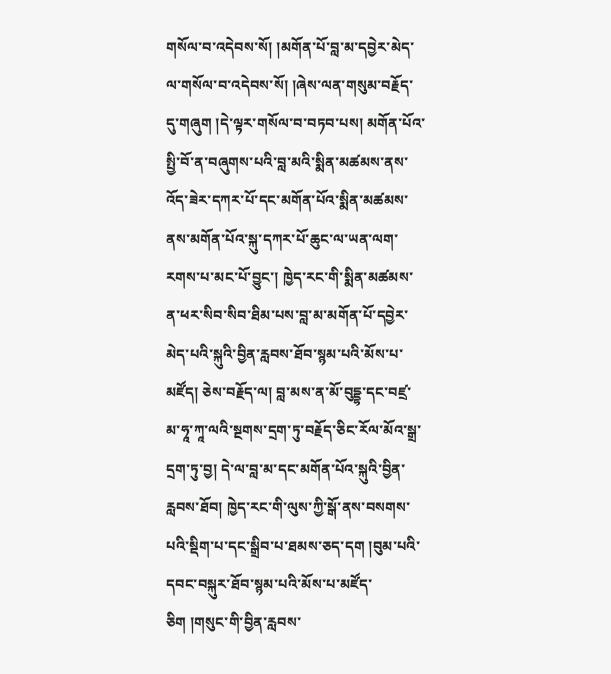གསོལ་བ་འདེབས་སོ། །མགོན་པོ་བླ་མ་དབྱེར་མེད་ལ་གསོལ་བ་འདེབས་སོ། །ཞེས་ལན་གསུམ་བརྗོད་དུ་གཞུག །དེ་ལྟར་གསོལ་བ་བཏབ་པས། མགོན་པོའ་སྤྱི་བོ་ན་བཞུགས་པའི་བླ་མའི་སྨིན་མཚམས་ནས་འོད་ཟེར་དཀར་པོ་དང་མགོན་པོའ་སྨིན་མཚམས་ནས་མགོན་པོའ་སྐུ་དཀར་པོ་ཆུང་ལ་ཡན་ལག་རགས་པ་མང་པོ་བྱུང་། ཁྱེད་རང་གི་སྨིན་མཚམས་ན་ཕར་སིབ་སིབ་ཐིམ་པས་བླ་མ་མགོན་པོ་དབྱེར་མེད་པའི་སྐུའི་བྱིན་རླབས་ཐོབ་སྙམ་པའི་མོས་པ་མཛོད། ཅེས་བརྗོད་ལ། བླ་མས་ན་མོ་བུདྡྷ་དང་བཛྲ་མ་ཧཱ་ཀཱ་ལའི་སྔགས་དྲག་ཏུ་བརྗོད་ཅིང་རོལ་མོའ་སྒྲ་དྲག་ཏུ་བྱ། དེ་ལ་བླ་མ་དང་མགོན་པོའ་སྐུའི་བྱིན་རླབས་ཐོབ། ཁྱེད་རང་གི་ལུས་ཀྱི་སྒོ་ནས་བསགས་པའི་སྡིག་པ་དང་སྒྲིབ་པ་ཐམས་ཅད་དག །བུམ་པའི་དབང་བསྐུར་ཐོབ་སྙམ་པའི་མོས་པ་མཛོད་ཅིག །གསུང་གི་བྱིན་རླབས་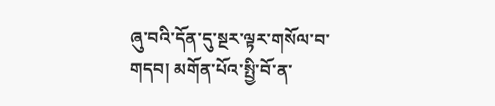ཞུ་བའི་དོན་དུ་སྔར་ལྟར་གསོལ་བ་གདབ། མགོན་པོའ་སྤྱི་བོ་ན་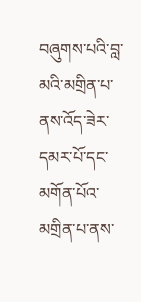བཞུགས་པའི་བླ་མའི་མགྲིན་པ་ནས་འོད་ཟེར་དམར་པོ་དང་མགོན་པོའ་མགྲིན་པ་ནས་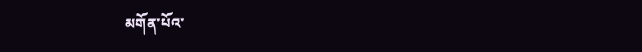མགོན་པོའ་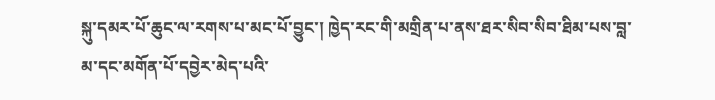སྐུ་དམར་པོ་ཆུང་ལ་རགས་པ་མང་པོ་བྱུང་། ཁྱེད་རང་གི་མགྲིན་པ་ནས་ཐར་སིབ་སིབ་ཐིམ་པས་བླ་མ་དང་མགོན་པོ་དབྱེར་མེད་པའི་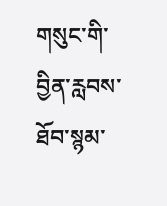གསུང་གི་བྱིན་རླབས་ཐོབ་སྙམ་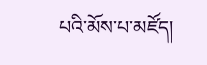པའི་མོས་པ་མཛོད།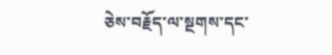ཅེས་བརྗོད་ལ་སྔགས་དང་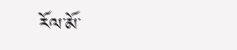རོལ་མོ་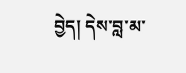བྱེད། དེས་བླ་མ་